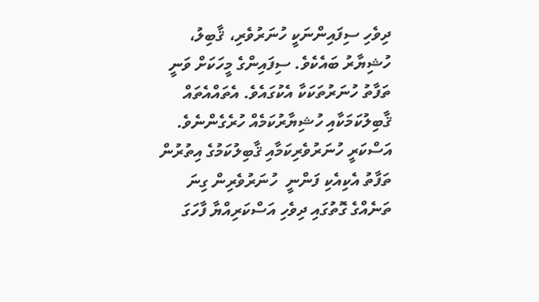ދިވެހި ސިފައިންނަކީ ހުނަރުވެރި، ޤާބިލު، ހުޝިޔާރު ބައެކެވެ. ސިފައިންގެ މީހަކަށް ވަނީ ތަފާތު ހުނަރުތަކަކާ އެކުގައެވެ. އެތައްއެތައް ޤާބިލުކަމަކާއި ހުޝިޔާރުކަމެއް ހުރެގެންނެވެ. އަސްކަރީ ހުނަރުވެރިކަމާއި ޤާބިލުކަމުގެ އިތުރުން ތަފާތު އެކިއެކި ފަންނީ  ހުނަރުވެރިން ގިނަ ތަނެއްގެ ގޮތުގައި ދިވެހި އަސްކަރިއްޔާ ފާހަގަ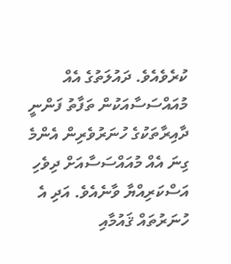ކުރެވެއެވެ. ދައުލަތުގެ އެއް މުއައްސަސާއަކުން ތަފާތު ފަންނީ ދާއިރާތަކުގެ ހުނަރުވެރިން އެންމެ ގިނަ އެއް މުއައްސަސާއަށް ދިވެހި އަސްކަރިއްޔާ ވާނެއެވެ. އަދި އެ ހުނަރުތައް ޤައުމާއި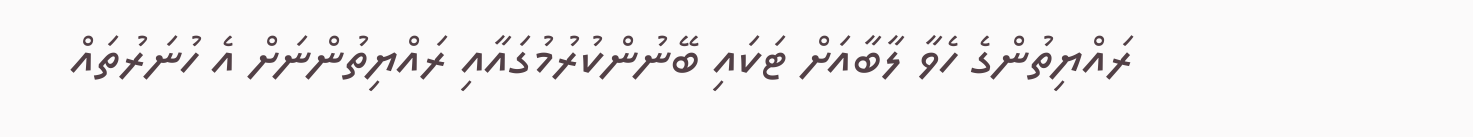ރައްޔިތުންގެ ހެވާ ލާބާއަށް ޓަކައި ބޭނުންކުރުމުގައާއި ރައްޔިތުންނަށް އެ ހުނަރުތައް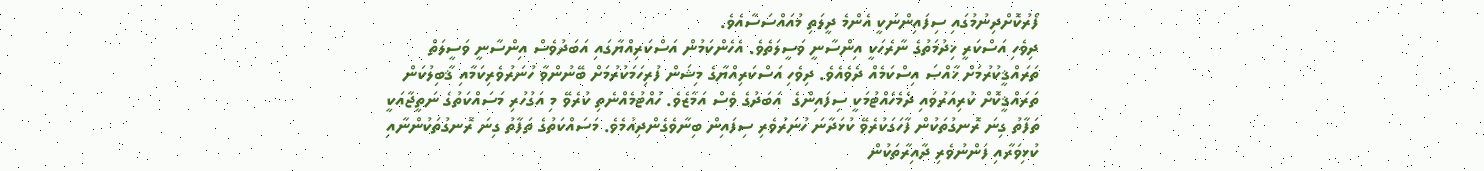ފޯރުކޮށްދިނުމުގައި ސިފައިންނަކީ އެންމެ ދީލަތި މުއައްސަސާއެވެ.
ދިވެހި އަސްކަރީ ޚިދުމަތުގެ ނާރެހަކީ އިންސާނީ ވަސީލަތެވެ. އެހެންކަމުން އަސްކަރިއްޔާގައި އަބަދުވެސް އިންސާނީ ވަސީލަތް ތަރައްޤީކުރުމަށް ޚާއްޞަ އިސްކަމެއް ދެވެއެވެ. ދިވެހި އަސްކަރިއްޔާގެ މިޝަން ފުރިހަމަކުރުމަށް ބޭނުންވާ ހުނަރުވެރިކަމާއި ޤާބިލުކަން ތަރައްޤީކޮށް ކުރިއަރުވައި ދެމެހެއްޓުމަކީ ސިފައިންގެ  އަބަދުގެ ވެސް އަމާޒެވެ. ހުއްޓުމެއްނެތި ކުރެވޭ މި އަގުހުރި މަސައްކަތުގެ ނަތީޖާއަކީ ތަފާތު ގިނަ ރޮނގުތަކުން ފާހަގަކުރެވޭ ކުޅަދާނަ ހުނަރުވެރި ސިފައިން ބިނާވެގެންދިއުމެވެ. މަސައްކަތުގެ ތަފާތު ގިނަ ރޮނގުތަކުންނާއި ކުޅިވަރާއި ފަންނުވެރި ދާއިރާތަކުން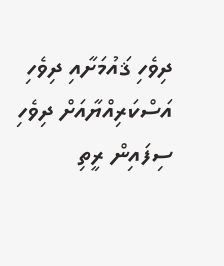ދިވެހި ޤައުމަށާއި ދިވެހި އަސްކަރިއްޔާއަށް ދިވެހި ސިފައިން ރީތި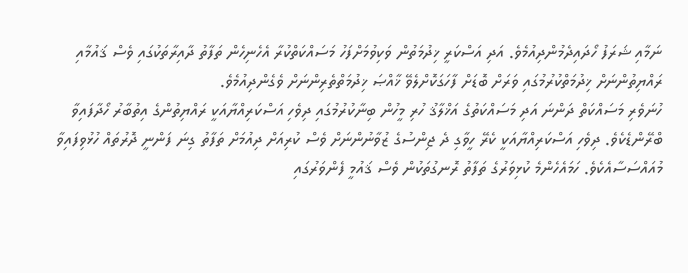ނަމާއި ޝަރަފު ހޯދައިދެމުންދިއުމެވެ. އަދި އަސްކަރީ ޚިދުމަތުން ވަކިވުމަށްފަހު މަސައްކަތްކުރާ އެހެނިހެން ތަފާތު ދާއިރާތަކުގައި ވެސް ޤައުމާއި ރައްޔިތުންނަށް ޚިދުމަތްކުރުމުގައި ވަރަށް ބޮޑަށް ފާހަގަކޮށްލެވޭ ޚާއްޞަ ޚިދުމަތްތެރިންނަށް ވެގެންދިއުމެވެ.
ހުނަވެރި މަސައްކަތް ދަންނަ އަދި މަސައްކަތުގެ އަޚްލާޤު ހުރި މީހުން ބިނާކުރުމުގައި ދިވެހި އަސްކަރިއްޔާއަކީ ރައްޔިތުންގެ އިތުބާރު ހޯދާފައިވާ ބްރޭންޑެކެވެ. ދިވެހި އަސްކަރިއްޔާއަކީ ކެރޭ ހީވާގި ދެ ޖިންސުގެ ޒުވާނުންނަށް ވެސް ކުރިއަށް ދިއުމަށް ތަފާތު ގިނަ ފަންނީ ދޮރުތައް ހުޅުވިފައިވާ މުއައްސަސާއެކެވެ. ހަމައެހެންމެ ކުޅިވަރުގެ ތަފާތު ރޮނގުތަކުން ވެސް ޤައުމީ ފެންވަރުގައި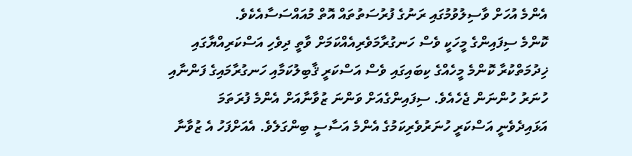އެންމެ އުހަށް ވާސިލުވުމުގައި ރަނުގެ ފުރުސަތުތައް އޮތް މުއައްސަސާއެކެވެ.
ކޮންމެ ސިފައިންގެ މީހަކީ ވެސް ހަނގުރާމަވެރިއެއްކަމަށް ވާތީ ދިވެހި އަސްކަރިއްޔާގައި ޚިދުމަތްކުރާ ކޮންމެ މީހެއްގެ ކިބައިގައި ވެސް އަސްކަރީ ޤާބިލުކަމާއި ހަނގުރާމައިގެ ފަންނާއި ހުނަރު ހުންނަން ޖެހެއެވެ. ސިފައިންގެއަށް ވަންނަ ޒުވާނާއަށް އެންމެ ފުރަތަމަ އަޅައިދެވެނީ އަސްކަރީ ހުނަރުވެރިކަމުގެ އެންމެ އަސާސީ ބިންގަލެވެ. އެއަށްފަހު އެ ޒުވާނާ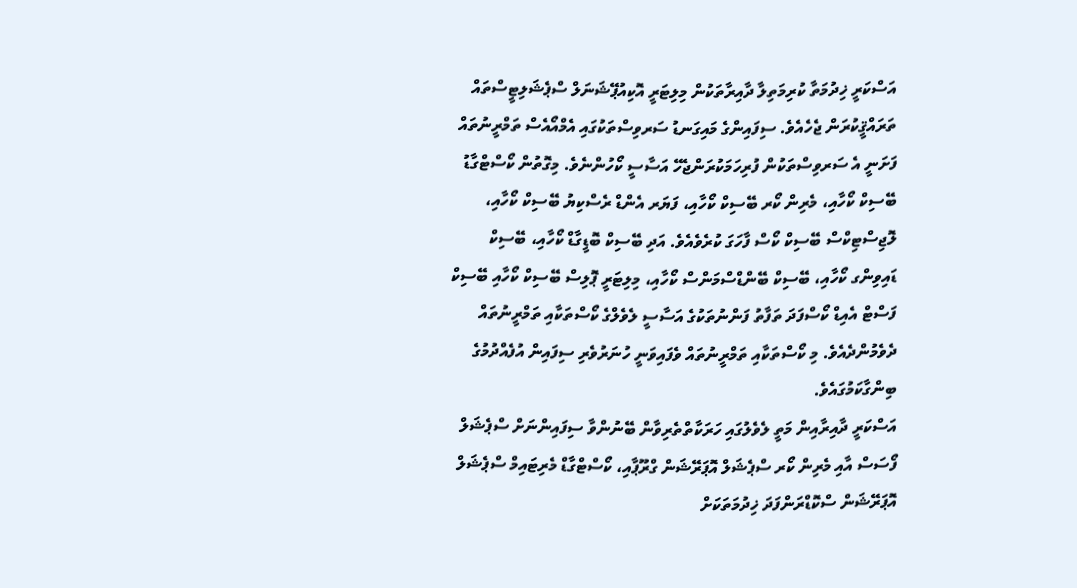އަސްކަރީ ޚިދުމަތާ ކުރިމަތިލާ ދާއިރާތަކުން މިލިޓަރީ އޮކިއުޕޭޝަނަލް ސްޕެޝަލިޓީސްތައް ތަރައްޤީކުރަން ޖެހެއެވެ. ސިފައިންގެ މައިގަނޑު ސަރވިސްތަކުގައި އެމްއޯއެސް ތަމްރީނުތައް ފަށަނީ އެ ސަރވިސްތަކުން ފުރިހަމަކުރަންޖެހޭ އަސާސީ ކޯހުންނެވެ. މިގޮތުން ކޯސްޓްގާޑު ބޭސިކް ކޯހާއި، މެރިން ކޯރ ބޭސިކް ކޯހާއި، ފަޔަރ އެންޑް ރެސްކިޔު ބޭސިކް ކޯހާއި، ލޮޖިސްޓިކްސް ބޭސިކް ކޯސް ފާހަގަ ކުރެވެއެވެ. އަދި ބޭސިކް ބޮޑީގާޑް ކޯހާއި، ބޭސިކް ޑައިވިންގ ކޯހާއި، ބޭސިކް ބޭންޑްސްމަންސް ކޯހާއި، މިލިޓަރީ ޕޮލިސް ބޭސިކް ކޯހާއި ބޭސިކް ފަސްޓް އެއިޑް ކޯސްފަދަ ތަފާތު ފަންނުތަކުގެ އަސާސީ ލެވެލްގެ ކޯސްތަކާއި ތަމްރީނުތައް ދެވެމުންދެއެވެ. މި ކޯސްތަކާއި ތަމްރީނުތައް ވެފައިވަނީ ހުނަރުވެރި ސިފައިން އުފެއްދުމުގެ ބިންގާކަމުގައެވެ.
އަސްކަރީ ދާއިރާއިން މަތީ ލެވެލުގައި ހަރަކާތްތެރިވާން ބޭނުންވާ ސިފައިންނަށް ސްޕެޝަލް ފޯސަސް އާއި މެރިން ކޯރ ސްޕެޝަލް އޮޕަރޭޝަން ގްރޫޕާއި، ކޯސްޓްގާޑް މެރިޓައިމް ސްޕެޝަލް އޮޕަރޭޝަން ސްކޮޑްރަންފަދަ ޚިދުމަތަކަށް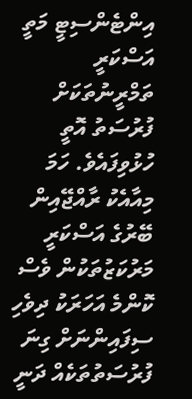އިންޓެންސިޓީ މަތީ އަސްކަރީ ތަމްރީނުތަކަށް ފުރުސަތު އޮތީ ހުޅުވިފައެވެ. ހަމަ މިއާއެކު ރާއްޖޭއިން ބޭރުގެ އަސްކަރީ މަރުކަޒުތަކުން ވެސް ކޮންމެ އަހަރަކު ދިވެހި ސިފައިންނަށް ގިނަ ފުރުސަތުތަކެއް ދަނީ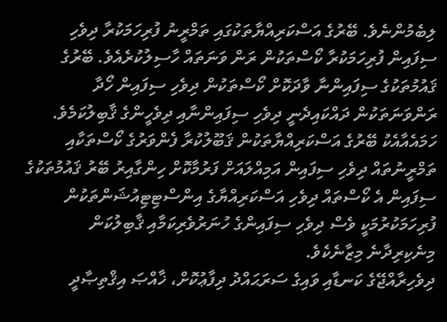ލިބެމުންނެވެ. ބޭރުގެ އަސްކަރިއްޔާތަކުގައި ތަމްރީނު ފުރިހަމަކުރާ ދިވެހި ސިފައިން ފުރިހަމަކުރާ ކޯސްތަކުން ރަން ވަނަތައް ހާސިލުކުރެއެވެ. ބޭރުގެ ޤައުމުތަކުގެ ސިފައިންނާ ވާދަކޮށް ކޯސްތަކުން ދިވެހި ސިފައިން ހޯދާ ރަންވަނަތަކުން ދައްކައިދެނީ ދިވެހި ސިފައިންނާއި ދިވެހީންގެ ޤާބިލުކަމެވެ. ހަމައެއާއެކު ބޭރުގެ އަސްކަރިއްޔާތަކުން ޤަބޫލުކުރާ ފެންވަރުގެ ކޯސްތަކާއި ތަމްރީނުތައް ދިވެހި ސިފައިން އަމިއްލައަށް ފަރުމާކޮށް ހިންގާއިރު ބޭރު ޤައުމުތަކުގެ ސިފައިން އެ ކޯސްތައް ދިވެހި އަސްކަރިއްޔާގެ އިންސްޓިޓިއުޝަންތަކުން ފުރިހަމަކުރުމަކީ ވެސް ދިވެހި ސިފައިންގެ ހުނަރުވެރިކަމާއި ޤާބިލުކަން މިނެކިރިދާނެ މިޒާނެކެވެ.
ދިވެހިރާއްޖޭގެ ކަނޑާއި ވައިގެ ސަރަޙައްދު ދިފާޢުކޮށް، ޚާއްޞަ އިޤްތިޞާދީ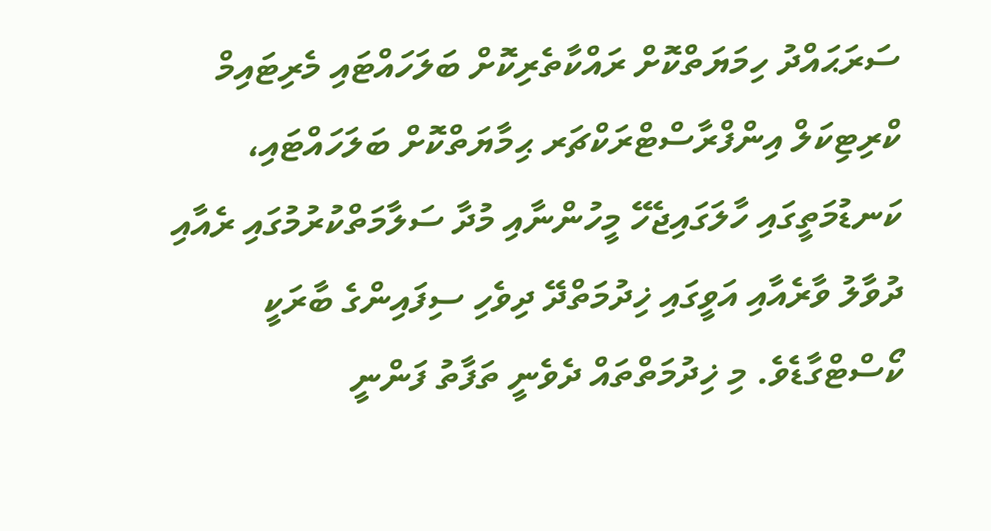ސަރަޙައްދު ހިމަޔަތްކޮށް ރައްކާތެރިކޮށް ބަލަހައްޓައި މެރިޓައިމް ކްރިޓިކަލް އިންފްރާސްޓްރަކްޗަރ ޙިމާޔަތްކޮށް ބަލަހައްޓައި، ކަނޑުމަތީގައި ހާލަގައިޖެހޭ މީހުންނާއި މުދާ ސަލާމަތްކުރުމުގައި ރެއާއި ދުވާލު ވާރެއާއި އަވީގައި ޚިދުމަތްދޭ ދިވެހި ސިފައިންގެ ބާރަކީ ކޯސްޓްގާޑެވެ. މި ޚިދުމަތްތައް ދެވެނީ ތަފާތު ފަންނީ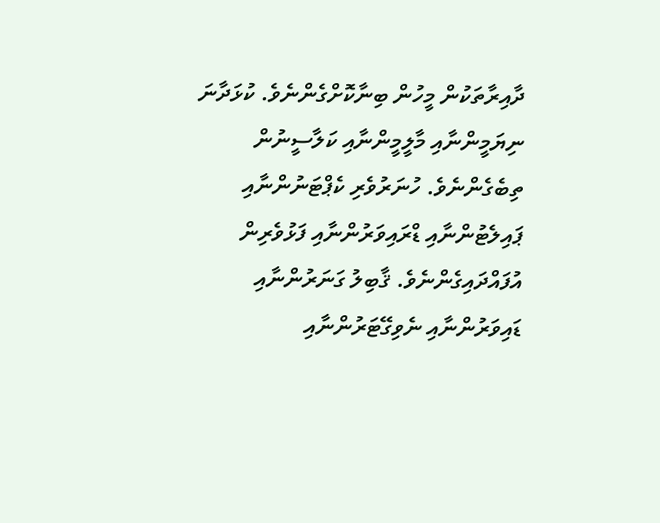ދާއިރާތަކުން މީހުން ބިނާކޮށްގެންނެވެ. ކުޅަދާނަ ނިޔަމީންނާއި މާލީމީންނާއި ކަލާސީނުން ތިބެގެންނެވެ. ހުނަރުވެރި ކެޕްޓަނުންނާއި ޕައިލެޓުންނާއި ޑްރައިވަރުންނާއި ފަޅުވެރިން އުފައްދައިގެންނެވެ. ޤާބިލު ގަނަރުންނާއި ޑައިވަރުންނާއި ނެވިގޭޓަރުންނާއި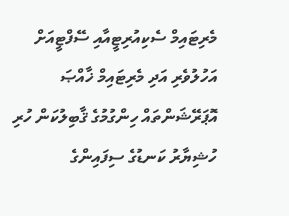މެރިޓައިމް ސެކިއުރިޓީއާއި ސޭފްޓީއަށް އަހުލުވެރި އަދި މެރިޓައިމް ޚާއްޞަ އޮޕަރޭޝަންތައް ހިންގުމުގެ ޤާބިލުކަން ހުރި ހުޝިޔާރު ކަނޑުގެ ސިފައިންގެ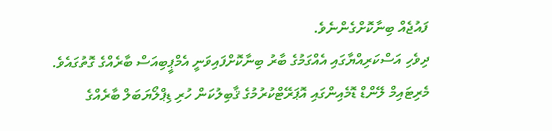ފައުޖެއް ބިނާކޮށްގެންނެވެ.
ދިވެހި އަސްކަރިއްޔާގައި އެއްގަމުގެ ބާރު ބިނާކޮށްފައިވަނީ އެމްޕީބިއަސް ބާރެއްގެ ގޮތުގައެވެ. މެރިޓައިމް ލޭންޑް ޑޮމެއިންގައި އޮޕަރޭޓްކުރުމުގެ ޤާބިލުކަން ހުރި ޑިޕްލޯޔަބަލް ބާރެއްގެ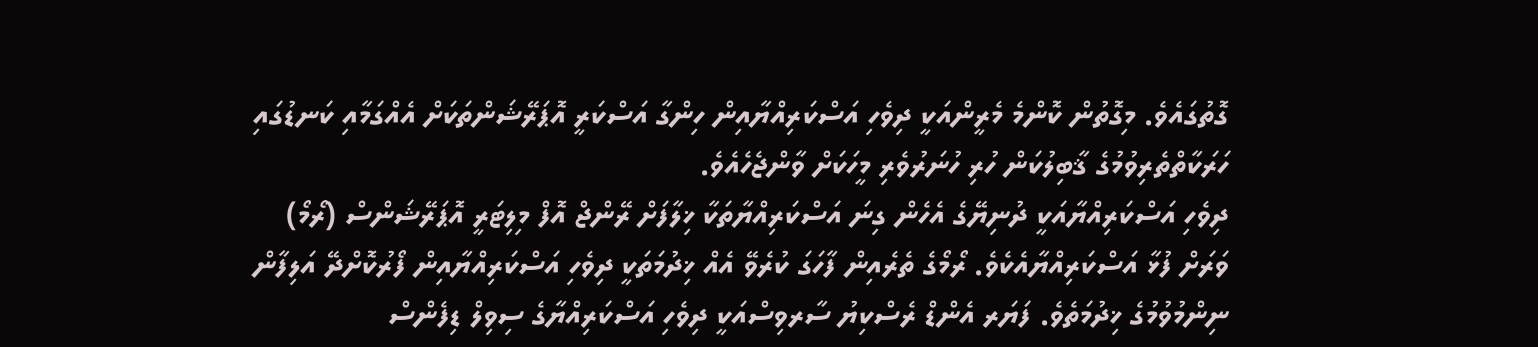ގޮތުގައެވެ. މިގޮތުން ކޮންމެ މެރީންއަކީ ދިވެހި އަސްކަރިއްޔާއިން ހިންގާ އަސްކަރީ އޮޕަރޭޝަންތަކަށް އެއްގަމާއި ކަނޑުގައި ހަރަކާތްތެރިވުމުގެ ޤާބިލުކަން ހުރި ހުނަރުވެރި މީހަކަށް ވާންޖެހެއެވެ.
ދިވެހި އަސްކަރިއްޔާއަކީ ދުނިޔޭގެ އެހެން ގިނަ އަސްކަރިއްޔާތަކާ ޚިލާފަށް ރޭންޖް އޮފް މިލިޓަރީ އޮޕަރޭޝަންސް (ރޯމޯ) ވަރަށް ފުޅާ އަސްކަރިއްޔާއެކެވެ. ރޯމޯގެ ތެރެއިން ފާހަގަ ކުރެވޭ އެއް ޚިދުމަތަކީ ދިވެހި އަސްކަރިއްޔާއިން ފޯރުކޮށްދޭ އަލިފާން ނިންމުވުމުގެ ޚިދުމަތެވެ. ފަޔަރ އެންޑް ރެސްކިޔު ސާރވިސްއަކީ ދިވެހި އަސްކަރިއްޔާގެ ސިވިލް ޑިފެންސް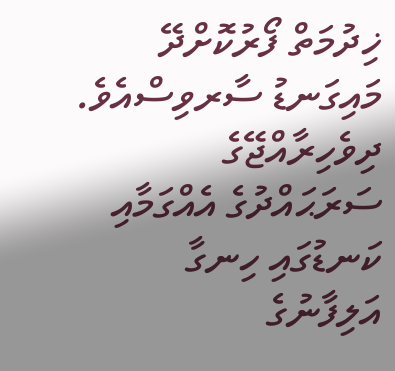ޚިދުމަތް ފޯރުކޮށްދޭ މައިގަނޑު ސާރވިސްއެވެ. ދިވެހިރާއްޖޭގެ ސަރަޙައްދުގެ އެއްގަމާއި ކަނޑުގައި ހިނގާ އަލިފާނުގެ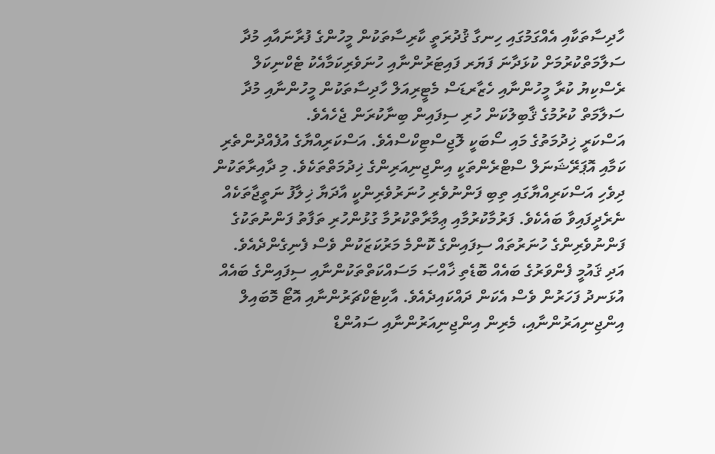ހާދިސާތަކާއި އެއްގަމުގައި ހިނގާ ޤުދުރަތީ ކާރިސާތަކުން މީހުންގެ ފުރާނައާއި މުދާ ސަލާމަތްކުރުމަށް ކުޅަދާނަ ފަޔަރ ފައިޓަރުންނާއި ހުނަވެރިކަމާއެކު ޓެކްނިކަލް ރެސްކިޔު ކުރާ މީހުންނާއި ހެޒާރޑަސް މެޓީރިއަލް ހާދިސާތަކުން މީހުންނާއި މުދާ ސަލާމަތް ކުރުމުގެ ޤާބިލުކަން ހުރި ސިފައިން ބިނާކުރަން ޖެހެއެވެ.
އަސްކަރީ ޚިދުމަތުގެ މައި ސޯބަކީ ލޮޖިސްޓިކްސްއެވެ. އަސްކަރިއްޔާގެ އުފެއްދުންތެރި ކަމާއި އޮޕަރޭޝަނަލް ސްޓްރެންތަކީ އިންޖިނިއަރިންގެ ޚިދުމަތްތަކެވެ. މި ދާއިރާތަކުން ދިވެހި އަސްކަރިއްޔާގައި ތިބި ފަންނުވެރި ހުނަރުވެރިންކީ އާދަޔާ ޚިލާފު ނަތީޖާތަކެއް ނެރެދީފައިވާ ބައެކެވެ. ފަރުމާކުރުމާއި ޢިމާރާތްކުރުމާ ގުޅުންހުރި ތަފާތު ފަންނުތަކުގެ ފަންނުވެރިންގެ ހުނަރުތައް ސިފައިންގެ ކޮންމެ މަރުކަޒަކުން ވެސް ފެނިގެންދެއެވެ. އަދި ޤައުމީ ފެންވަރުގެ ބައެއް ބޮޑެތި ޚާއްޞަ މަސައްކަތްތަކުންނާއި ސިފައިންގެ ބައެއް އުޅަނދު ފަހަރުން ވެސް އެކަން ދައްކައިދެއެވެ. އާކިޓެކްޗަރުންނާއި އޮޓޯ މޮބައިލް އިންޖިނިއަރުންނާއި، މެރިން އިންޖިނިއަރުންނާއި ސައުންޑް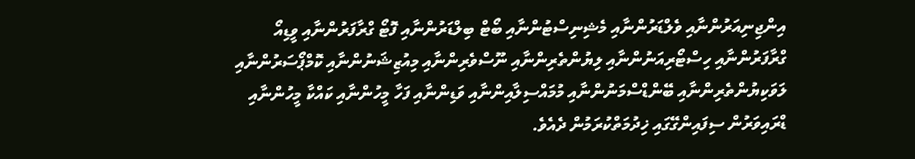އިންޖިނިއަރުންނާއި ވެލްޑަރުންނާއި މެޝިނިސްޓުންނާއި ބޯޓް ބިލްޑަރުންނާއި ފޮޓޯ ގްރާފަރުންނާއި ވީޑިއޯ ގްރާފަރުންނާއި ހިސްޓޯރިއަނުންނާއި ލިޔުންތެރިންނާއި ނޫސްވެރިންނާއި މިއުޒިޝަނުންނާއި ކޮމްޕޯސަރުންނާއި ލަވަކިޔުންތެރިންނާއި ބޭންޑްސްމަނުންނާއި މުމައްސިލާއިންނާއި ވަޑިންނާއި ފަހާ މީހުންނާއި ކައްކާ މީހުންނާއި ޑްރައިވަރުން ސިފައިންގޭގައި ޚިދުމަތްކުރަމުން ދެއެވެ.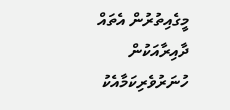މީގެއިތުރުން އެތައް ދާއިރާއަކުން ހުނަރުވެރިކަމާއެކު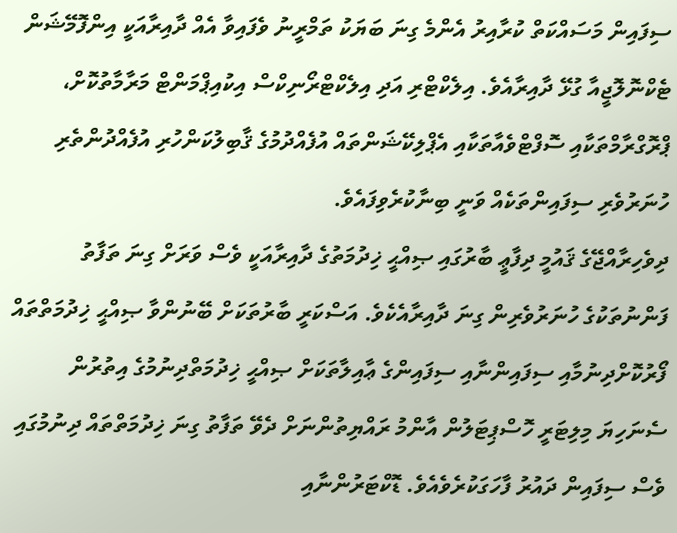ސިފައިން މަސައްކަތް ކުރާއިރު އެންމެ ގިނަ ބަޔަކު ތަމްރީނު ވެފައިވާ އެއް ދާއިރާއަކީ އިންފޮމޭޝަން ޓެކްނޮލޮޖީއާ ގުޅޭ ދާއިރާއެވެ. އިލެކްޓްރި އަދި އިލެކްޓްރޯނިކްސް އިކުއިޕްމަންޓް މަރާމާތުކޮށް، ޕްރޮގްރާމްތަކާއި ސޮފްޓްވެއާތަކާއި އެޕްލިކޭޝަންތައް އުފެއްދުމުގެ ޤާބިލުކަންހުރި އުފެއްދުންތެރި ހުނަރުވެރި ސިފައިންތަކެއް ވަނީ ބިނާކުރެވިފައެވެ.
ދިވެހިރާއްޖޭގެ ޤައުމީ ދިފާޢީ ބާރުގައި ޞިއްޙީ ޚިދުމަތުގެ ދާއިރާއަކީ ވެސް ވަރަށް ގިނަ ތަފާތު ފަންނުތަކުގެ ހުނަރުވެރިން ގިނަ ދާއިރާއެކެވެ. އަސްކަރީ ބާރުތަކަށް ބޭނުންވާ ޞިއްޙީ ޚިދުމަތްތައް ފޯރުކޮށްދިނުމާއި ސިފައިންނާއި ސިފައިންގެ ޢާއިލާތަކަށް ޞިއްޙީ ޚިދުމަތްދިނުމުގެ އިތުރުން ސެނަހިޔަ މިލިޓަރީ ހޮސްޕިޓަލުން އާންމު ރައްޔިތުންނަށް ދެވޭ ތަފާތު ގިނަ ޚިދުމަތްތައް ދިނުމުގައި ވެސް ސިފައިން ދައުރު ފާހަގަކުރެވެއެވެ. ޑޮކްޓަރުންނާއި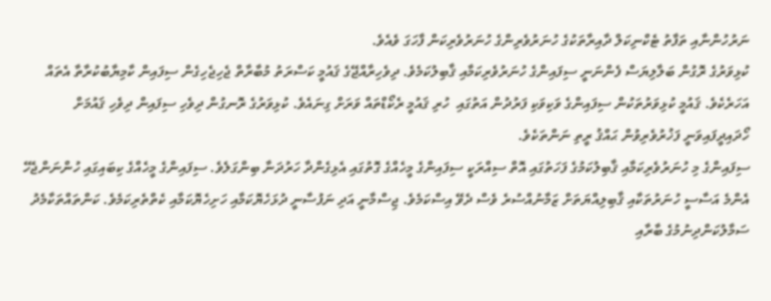ނަރުހުންނާއި ތަފާތު ޓެކްނިކަލް ދާއިރާތަކުގެ ހުނަރުވެރިންގެ ހުނަރުވެރިކަން ފާހަގަ ވެއެވެ.
ކުޅިވަރުގެ ރޮގުން ބަލާލިޔަސް ފެންނަނީ ސިފައިންގެ ހުނަރުވެރިކަމާއި ޤާބިލުކަމެވެ. ދިވެހިރާއްޖޭގެ ޤައުމީ ކަސްރަތު މުބާރާތް ޖެހިޖެހިގެން ސިފައިން ކާމިޔާބުކުރާތާ އެތައް އަހަރެކެވެ. ޤައުމީ ކުޅިވަރުތަކުން ސިފައިންގެ ވަކިވަކި ފަރުދުން އަތުގައި  ހުރި ޤައުމީ ރެކޯޑްތައް ވަރަށް ގިނައެވެ. ކުޅިވަރުގެ ރޮނގުން ދިވެހި ސިފައިން ދިވެހި ޤައުމަށް ހޯދައިދީފައިވަނީ ފަޚުރުވެރިވުން ޙައްޤު ރީތި ނަންތަކެވެ.
ސިފައިންގެ މި ހުނަރުވެރިކަމާއި ޤާބިލުކަމުގެ ފަހަތުގައި އޮތް ސިއްރަކީ ސިފައިންގެ މީހެއްގެ ގޮތުގައި އެޅިގެންދާ ހަރުދަނާ ބިންގަލެވެ. ސިފައިންގެ މީހެއްގެ ކިބައިގައި ހުންނަންޖެހޭ އެންމެ އަސާސީ ހުނަރުތަކާއި ޤާބިލިއްޔަތަށް ޒަމާނުއްސުރެ ވެސް ދެވޭ އިސްކަމެވެ. ޖިސްމާނީ އަދި ނަފުސާނީ ދުޅަހެޔޮކަމާއި ހަށިހެޔޮކަމާއި ކެތްތެރިކަމެވެ. ކަންތައްތަކާމެދު ސަމާލުކަންދިނުމުގެ ބާރާއި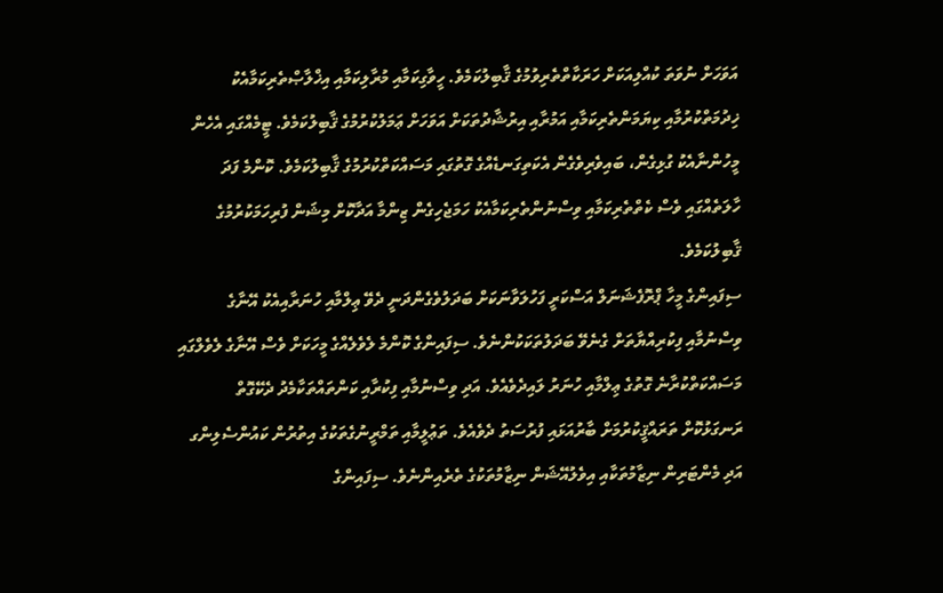އަވަހަށް ނުވަތަ ކުއްލިއަކަށް ހަރަކާތްތެރިވުމުގެ ޤާބިލުކަމެވެ. ހީވާގިކަމާއި މުރާލިކަމާއި އިޚްލާޞްތެރިކަމާއެކު ޚިދުމަތްކުރުމާއި ކިޔަމަންތެރިކަމާއި އަމުރާއި އިރުޝާދުތަކަށް އަވަހަށް ޢަމަލުކުރުމުގެ ޤާބިލުކަމެވެ. ޓީމެއްގައި އެހެން މީހުންނާއެކު ގުޅިގެން، ބައިވެރިވެގެން އެކަތިގަނޑެއްގެ ގޮތުގައި މަސައްކަތްކުރުމުގެ ޤާބިލުކަމެވެ. ކޮންމެ ފަދަ ހާލަތެއްގައި ވެސް ކެތްތެރިކަމާއި ވިސްނުންތެރިކަމާއެކު ހަމަޖެހިގެން ޒިންމާ އަދާކޮށް މިޝަން ފުރިހަމަކުރުމުގެ ޤާބިލުކަމެވެ.
ސިފައިންގެ މީހާ ޕްރޮފެޝަނަލް އަސްކަރީ ފަހުލަވާނަކަށް ބަދަލުވެގެންދަނީ ދެވޭ ޢިލްމާއި ހުނަރާއިއެކު އޭނާގެ ވިސްނުމާއި ފިކުރިއްޔާތަށް ގެނެވޭ ބަދަލުތަކަކުންނެވެ. ސިފައިންގެ ކޮންމެ ލެވެލެއްގެ މީހަކަށް ވެސް އޭނާގެ ލެވެލްގައި މަސައްކަތްކުރާނެ ގޮތުގެ ޢިލްމާއި ހުނަރު ލައިދެވެއެވެ. އަދި ވިސްނުމާއި ފިކުރާއި ކަންތައްތަކާމެދު ދެކޭގޮތް ރަނގަޅުކޮށް ތަރައްޤީކުރުމަށް ބާރުއަޅައި ފުރުސަތު ދެވެއެވެ. ތަޢުލީމާއި ތަމްރީނުގެތަކުގެ އިތުރުން ކައުންސެލިންގ އަދި މެންޓަރިން ނިޒާމުތަކާއި އިވެލުއޭޝަން ނިޒާމުތަކުގެ ތެރެއިންނެވެ. ސިފައިންގެ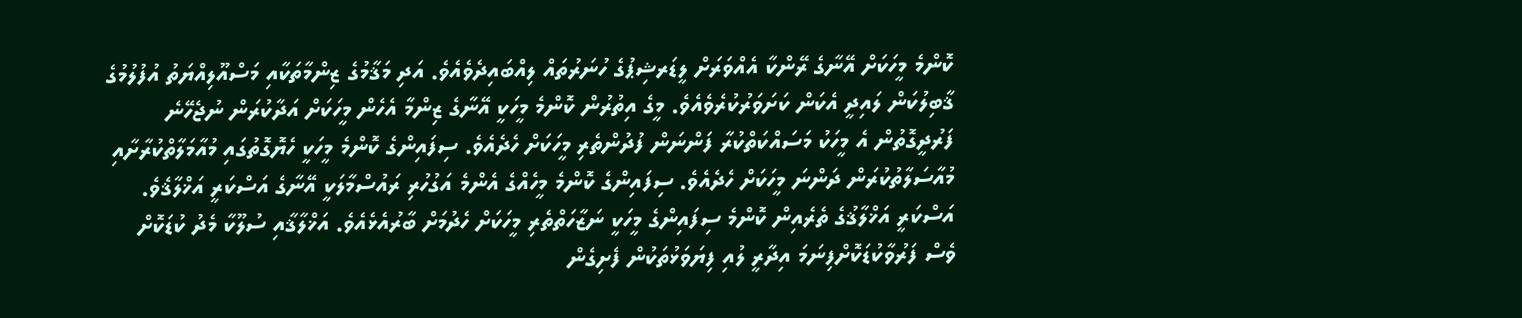ކޮންމެ މީހަކަށް އޭނާގެ ރޭންކާ އެއްވަރަށް ލީޑަރޝިޕުގެ ހުނަރުތައް ލިއްބައިދެވެއެވެ. އަދި މަޤާމުގެ ޒިންމާތަކާއި މަސްއޫލިއްޔަތު އުފުލުމުގެ ޤާބިލުކަން ލައިދީ އެކަން ކަށަވަރުކުރެވެއެވެ. މީގެ އިތުރުން ކޮންމެ މީހަކީ އޭނާގެ ޒިންމާ އެހެން މީހަކަށް އަދާކުރަން ނުޖެހޭނެ ފަރުދީގޮތުން އެ މީހަކު މަސައްކަތްކުރާ ފަންނަން ފުދުންތެރި މީހަކަށް ހެދެއެވެ. ސިފައިންގެ ކޮންމެ މީހަކީ ހެޔޮގޮތުގައި މުއާމަލާތްކުރާށާއި މުއާސަލާތުކުރަން ދަންނަ މީހަކަށް ހެދެއެވެ. ސިފައިންގެ ކޮންމެ މީހެއްގެ އެންމެ އަގުހުރި ރައުސްމާލަކީ އޭނާގެ އަސްކަރީ އަޚްލާޤެވެ. އަސްކަރީ އަޚްލާޤުގެ ތެރެއިން ކޮންމެ ސިފައިންގެ މީހަކީ ނަޒާހަތްތެރި މީހަކަށް ހެދުމަށް ބާރުއެޅެއެވެ. އަޚްލާޤާއި ސުލޫކާ މެދު ކުޑަކޮށް ވެސް ފަރުވާކުޑަކޮށްފިނަމަ އިދާރީ ލުއި ފިޔަވަޅުތަކުން ފެށިގެން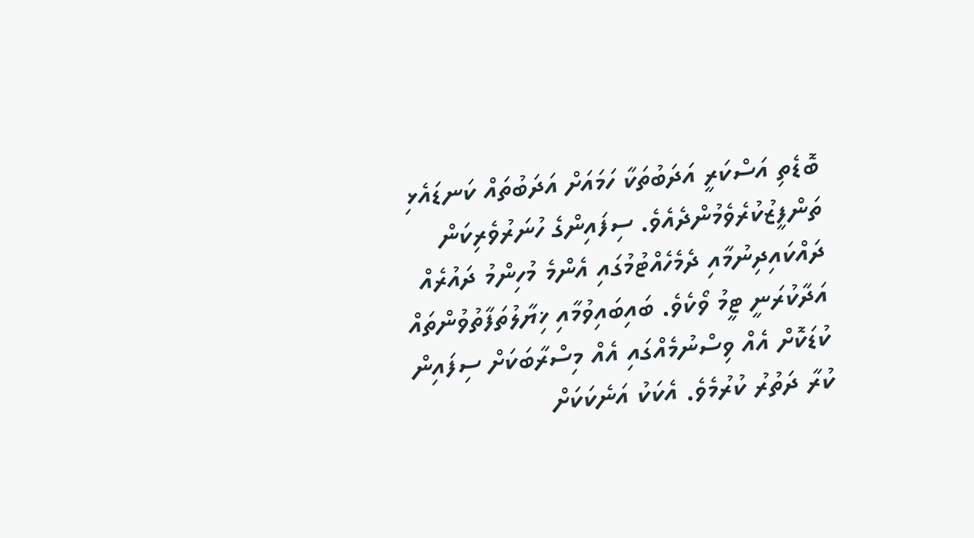ބޮޑެތި އަސްކަރީ އަދަބުތަކާ ހަމައަށް އަދަބުތައް ކަނޑައެޅި ތަންފީޒުކުރެވެމުންދެއެވެ. ސިފައިންގެ ހުނަރުވެރިކަން ދައްކައިދިނުމާއި ދެމެހެއްޓުމުގައި އެންމެ މުހިންމު ދައުރެއް އަދާކުރަނީ ޓީމު ވޯކެވެ. ބައިބައިވުމާއި ޚިޔާލުތަފާތުވުންތައް ކުޑަކޮށް އެއް ވިސްނުމެއްގައި އެއް މިސްރާބަކަށް ސިފައިން ކުރާ ދަތުރު ކުރުމެވެ. އެކަކު އަނެކަކަށް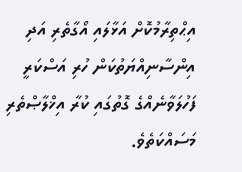އިޙްތިރާމުކޮށް އަޅާލައި އޯގާތެރި އަދި އިންސާނިއްޔަތުކަން ހުރި އަސްކަރީ ފަހުލަވާނެއްގެ ގޮތުގައި ކުރާ އިޚްލާޞްތެރި މަސައްކަތެވެ.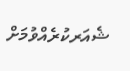ޝެއަރކުރެއްވުމަށް